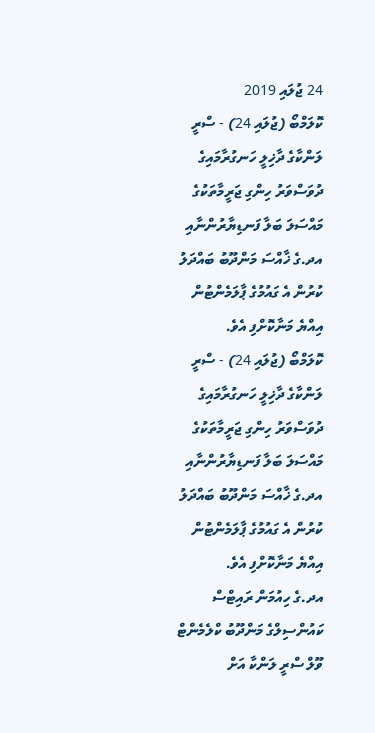24 ޖުލައި 2019
ކޮލަމްބޯ (ޖުލައި 24) - ސްރީ ލަންކާގެ ދާޚިލީ ހަނގުރާމައިގެ ދުވަސްވަރު ހިންގި ޖަރީމާތަކުގެ މައްސަލަ ބަލާ ފަނޑިޔާރުންނާއި އދ.ގެ ޚާއްސަ މަންދޫބު ބައްދަލު ކުރުން އެ ގައުމުގެ ޕާލަމެންޓުން އިއްޔެ މަނާކޮށްފި އެވެ.
ކޮލަމްބޯ (ޖުލައި 24) - ސްރީ ލަންކާގެ ދާޚިލީ ހަނގުރާމައިގެ ދުވަސްވަރު ހިންގި ޖަރީމާތަކުގެ މައްސަލަ ބަލާ ފަނޑިޔާރުންނާއި އދ.ގެ ޚާއްސަ މަންދޫބު ބައްދަލު ކުރުން އެ ގައުމުގެ ޕާލަމެންޓުން އިއްޔެ މަނާކޮށްފި އެވެ.
އދ.ގެ ހިއުމަން ރައިޓްސް ކައުންސިލްގެ މަންދޫބު ކްލެމެންޓް ވޫލް ސްރީ ލަންކާ އަށް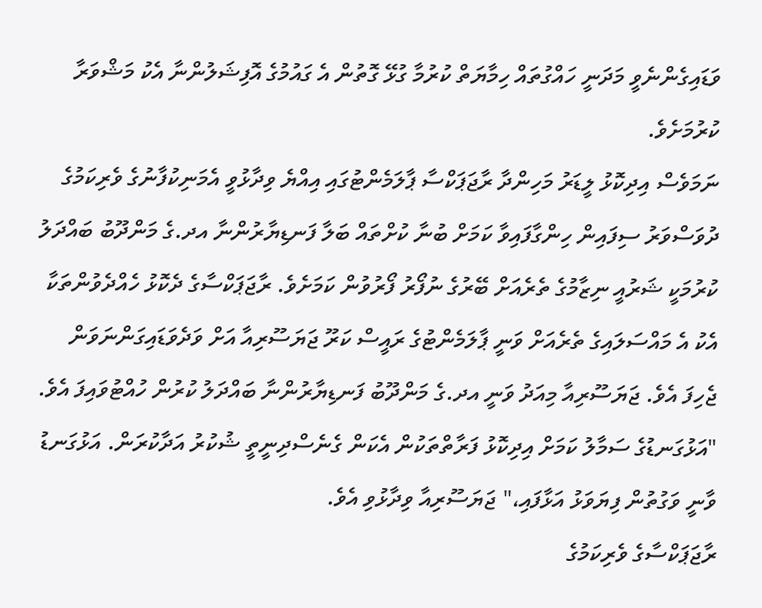ވަޑައިގެންނެވީ މަދަނީ ހައްގުތައް ހިމާޔަތް ކުރުމާ ގުޅޭ ގޮތުން އެ ގައުމުގެ އޮފިޝަލުންނާ އެކު މަޝްވަރާ ކުރުމަށެވެ.
ނަމަވެސް އިދިކޮޅު ލީޑަރު މަހިންދާ ރާޖަޕަކްސާ ޕާލަމެންޓުގައި އިއްޔެ ވިދާޅުވީ އެމަނިކުފާނުގެ ވެރިކަމުގެ ދުވަސްވަރު ސިފައިން ހިންގާފައިވާ ކަމަށް ބުނާ ކުށްތައް ބަލާ ފަނޑިޔާރުންނާ އދ.ގެ މަންދޫބު ބައްދަލު ކުރުމަކީ ޝަރުއީ ނިޒާމުގެ ތެރެއަށް ބޭރުގެ ނުފޯރު ފޯރުވުން ކަމަށެވެ. ރާޖަޕަކްސާގެ ދެކޮޅު ހެއްދެވުންތަކާ އެކު އެ މައްސަލައިގެ ތެރެއަށް ވަނީ ޕާލަމެންޓުގެ ރައީސް ކަރޫ ޖަޔަސޫރިއާ އަށް ވަދެވަޑައިގަންނަވަން ޖެހިފަ އެވެ. ޖަޔަސޫރިއާ މިއަދު ވަނީ އދ.ގެ މަންދޫބު ފަނޑިޔާރުންނާ ބައްދަލު ކުރުން ހުއްޓުވައިފަ އެވެ.
"އަޅުގަނޑުގެ ސަމާލު ކަމަށް އިދިކޮޅު ފަރާތްތަކުން އެކަން ގެނެސްދިނީތީ ޝުކުރު އަދާކުރަން. އަޅުގަނޑު ވާނީ ވަގުތުން ފިޔަވަޅު އަޅާފައި،" ޖަޔަސޫރިއާ ވިދާޅުވި އެވެ.
ރާޖަޕަކްސާގެ ވެރިކަމުގެ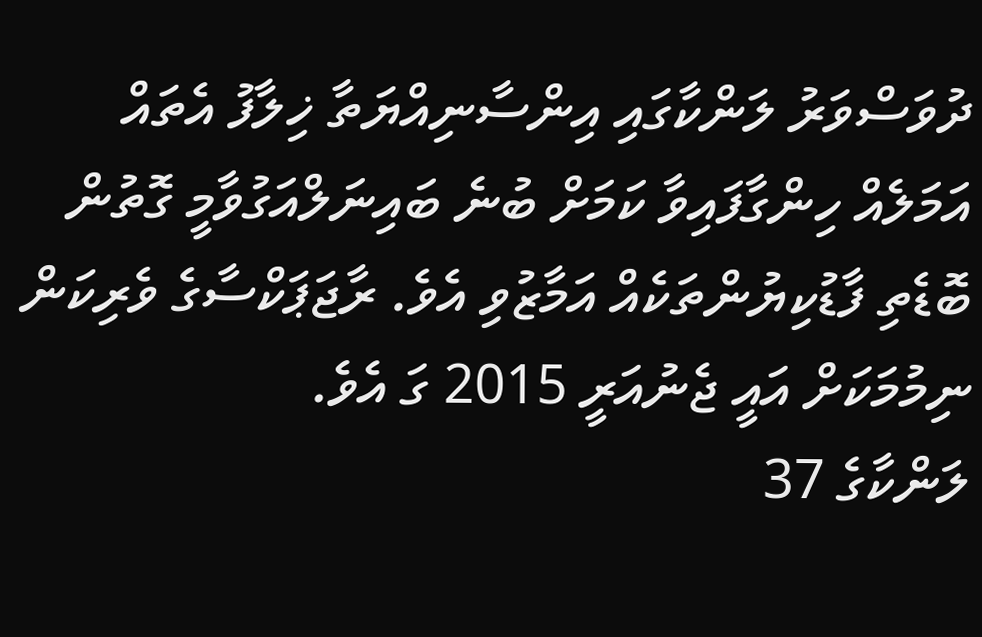ދުވަސްވަރު ލަންކާގައި އިންސާނިއްޔަތާ ޚިލާފު އެތައް އަމަލެއް ހިންގާފައިވާ ކަމަށް ބުނެ ބައިނަލްއަގުވާމީ ގޮތުން ބޮޑެތި ފާޑުކިޔުންތަކެއް އަމާޒުވި އެވެ. ރާޖަޕަކްސާގެ ވެރިކަން ނިމުމަކަށް އައީ ޖެނުއަރީ 2015 ގަ އެވެ.
ލަންކާގެ 37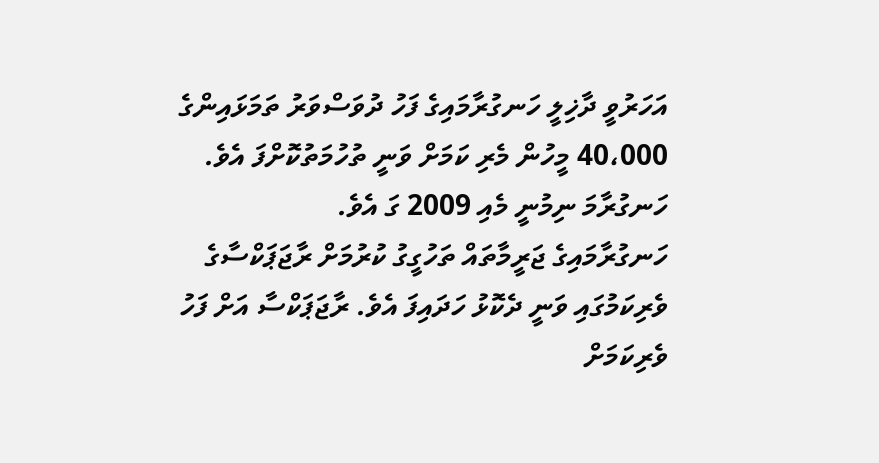އަހަރުވީ ދާޚިލީ ހަނގުރާމައިގެ ފަހު ދުވަސްވަރު ތަމަޅައިންގެ 40،000 މީހުން މެރި ކަމަށް ވަނީ ތުހުމަތުކޮށްފަ އެވެ. ހަނގުރާމަ ނިމުނީ މެއި 2009 ގަ އެވެ.
ހަނގުރާމައިގެ ޖަރީމާތައް ތަހުގީގު ކުރުމަށް ރާޖަޕަކްސާގެ ވެރިކަމުގައި ވަނީ ދެކޮޅު ހަދައިފަ އެވެ. ރާޖަޕަކްސާ އަށް ފަހު ވެރިކަމަށް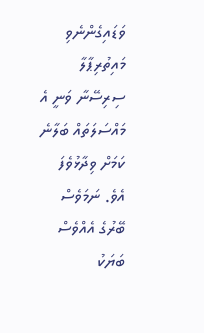ވަޑައިގެންނެވި މައިތުރިޕާލާ ސިރިސޭނާ ވަނީ އެ މައްސަލަތައް ބަލާނެ ކަމަށް ވިދާޅުވެފަ އެވެ. ނަމަވެސް ބޭރުގެ އެއްވެސް ބަޔަކު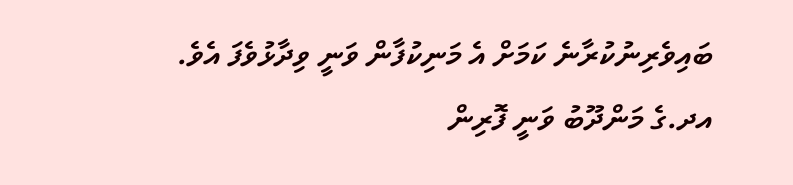ބައިވެރިނުކުރާނެ ކަމަށް އެ މަނިކުފާން ވަނީ ވިދާޅުވެފަ އެވެ.
އދ.ގެ މަންދޫބު ވަނީ ފޮރިން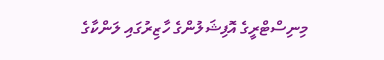މިނިސްޓްރީގެ އޮފިޝަލުންގެ ހާޒިރުގައި ލަންކާގެ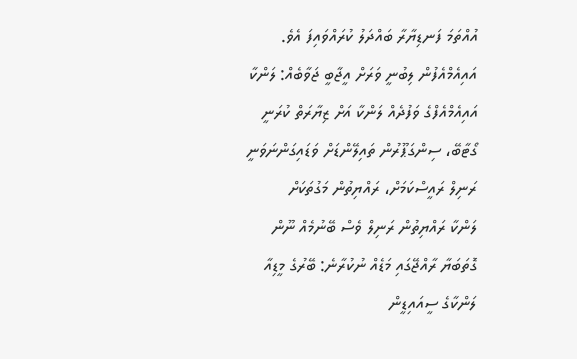އުއްތަމަ ފަނޑިޔާރާ ބައްދަލު ކުރައްވައިފަ އެވެ.
އައިއެމްއެފުން ލިބުނީ ވަރަށް އީޖާބީ ޖަވާބެއް: ލަންކާ
އައިއެމްއެފްގެ ވަފުދެއް ލަންކާ އަށް ޒިޔާރަތް ކުރަނީ
ގޯޓާބޭ، ސިންގަޕޫރުން ތައިލޭންޑަށް ވަޑައިގަންނަވަނީ
ރަނިލް ރައީސްކަމަށް، ރައްޔިތުން މަގުތަކަށް
ލަންކާ ރައްޔިތުން ރަނިލް ވެސް ބޭނުމެއް ނޫން
ގޮތަބަޔާ ރާއްޖޭގައި މަޑެއް ނުކުރާނެ: ބޭރުގެ މީޑިއާ
ލަންކާގެ ސީއައިޑީން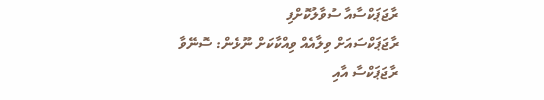ރާޖަޕަކްސާއާ ސުވާލުކޮށްފި
ރާޖަޕަކްސައަށް ވިލާއެއް ވިއްކާކަށް ނޫޅެން: ސޮނޭވާ
ރާޖަޕަކްސާ އާއި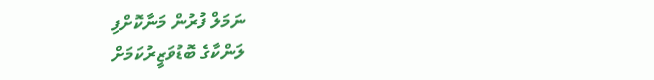ނަމަލް ފުރުން މަނާކޮށްފި
ލަންކާގެ ބޮޑުވަޒީރުކަމަށް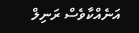އަނެއްކާވެސް ރަނިލް